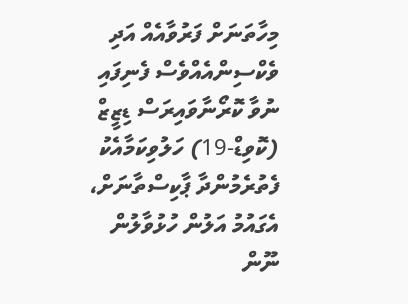މިހާތަނަށް ފަރުވާއެއް އަދި ވެކްސިންއެއްވެސް ފެނިފައި ނުވާ ކޮރޯނާވައިރަސް ޑިޒީޒް (ކޮވިޑް-19) ހަލުވިކަމާއެކު ފެތުރެމުންދާ ޕާކިސްތާނަށް، އެގައުމު އަލުން ހުޅުވާލުން ނޫން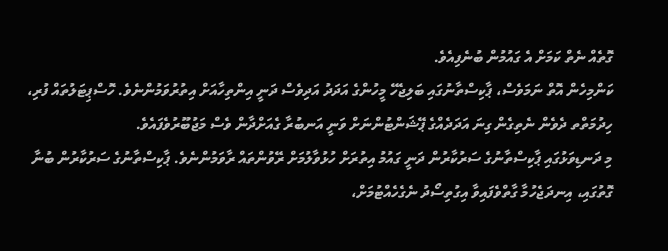ގޮތެއް ނެތް ކަމަށް އެ ގައުމުން ބުނެފިއެވެ.
ކަންމިހެން އޮތް ނަމަވެސް، ޕާކިސްތާނުގައި ބަލިޖެހޭ މީހުންގެ އަދަދު އަދިވެސް ދަނީ އިންތިހާއަށް އިތުރުވަމުންނެވެ. ހޮސްޕިޓަލުތައް ފުރި، ހިދުމަތްތ ދެވެން ނެތިގެން ގިނަ އަދަދެއްގެ ޕޭޝަންޓުންނަށް ވަނީ އަނބުރާ ގެއަށްދާން ވެސް މަޖުބޫރުވެފައެވެ.
މި ދަނޑިވަޅުގައި ޕާކިސްތާނުގެ ސަރުކާރުން ދަނީ ގައުމު އިތުރަށް ހުޅުވާލުމަށް ރޭވުންތައް ރާވަމުންނެވެ. ޕާކިސްތާނުގެ ސަރުކާރުން ބުނާ ގޮތުގައި، އިނދަޖެހުމާ ގާތްވެފައިވާ އިގުތިސޯދު ނެގެހެއްޓުމަށް،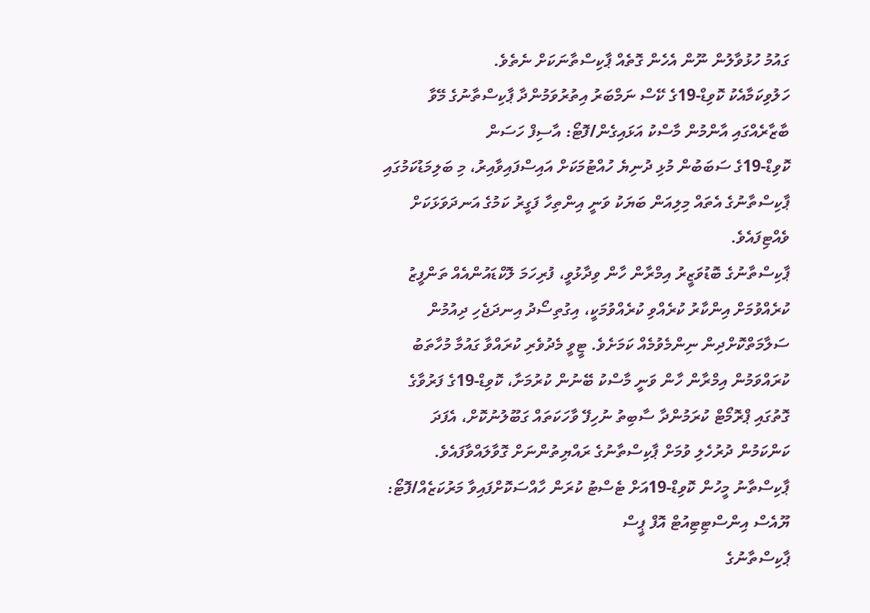ގައުމު ހުޅުވާލުން ނޫން އެހެން ގޮތެއް ޕާކިސްތާނަކަށް ނެތެވެ.
ހަލުވިކަމާއެކު ކޮވިޑް-19ގެ ކޭސް ނަމްބަރު އިތުރުވަމުންދާ ޕާކިސްތާނުގެ މޭވާ ބާޒާރެއްގައި އާންމުން މާސްކު އަޅައިގެން/ފޮޓޯ: އާސިފް ހަސަން
ކޮވިޑް-19ގެ ސަބަބުން މުޅި ދުނިޔެ ހުއްޓުމަކަށް އައިސްފައިވާއިރު، މި ބަލިމަޑުކަމުގައި ޕާކިސްތާނުގެ އެތައް މިލިއަން ބަޔަކު ވަނީ އިންތިހާ ފަގީރު ކަމުގެ އަނދަވަޅަކަށް ވެއްޓިފައެވެ.
ޕާކިސްތާނުގެ ބޮޑުވަޒީރު އިމްރާން ހާން ވިދާޅުވީ، ފުރިހަމަ ލޮކްޑައުންއެއް ތަންފީޒު ކުރެއްވުމަށް އިންކާރު ކުރެއްވި ކުރެއްވުމަކީ، އިގުތިސޯދު އިނދަޖެހި ދިއުމުން ސަލާމަތްކޮށްދިން ނިންމެވުމެއް ކަމަށެވެ. ޓީވީ މެދުވެރި ކުރައްވާ ގައުމާ މުހާތަބު ކުރައްވަމުން އިމްރާން ހާން ވަނީ މާސްކު ބޭނުން ކުރުމަށާ، ކޮވިޑް-19ގެ ފަރުވާގެ ގޮތުގައި ޕްރޮމޯޓް ކުރަމުންދާ ސާބިތު ނުހިފޭ ވާހަކަތައް ގަބޫލުނުކޮށް، އެފަދަ ކަންކަމުން ދުރުހެލި ވުމަށް ޕާކިސްތާނުގެ ރައްޔިތުންނަށް ގޮވާލައްވާފައެވެ.
ޕާކިސްތާނު މީހުން ކޮވިޑް-19އަށް ޓެސްޓު ކުރަން ހާއްސަކޮށްފައިވާ މަރުކަޒެއް/ފޮޓޯ: ޔޫއެސް އިންސްޓިޓިއުޓް އޮފް ޕީސް
ޕާކިސްތާނުގެ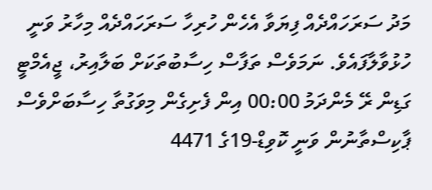މަދު ސަރަހައްދެއް ފިޔަވާ އެހެން ހުރިހާ ސަރަހައްދެއް މިހާރު ވަނީ ހުޅުވާލާފައެވެ. ނަމަވެސް ތަފާސް ހިސާބުތަކަށް ބަލާއިރު، ޖީއެމްޓީ ގަޑިން ރޭ މެންދަމު 00:00 އިން ފެށިގެން މިވަގުތާ ހިސާބަށްވެސް ޕާކިސްތާނުން ވަނީ ކޮވިޑް-19ގެ 4471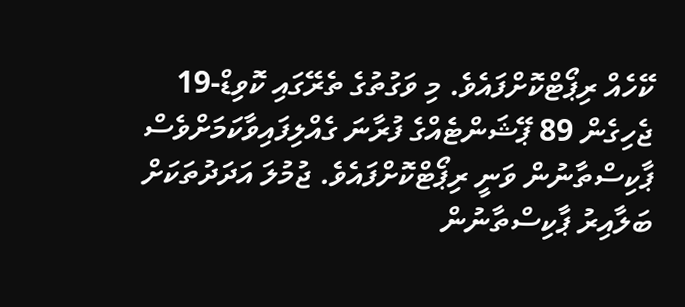ކޭހެއް ރިޕޯޓްކޮށްފައެވެ. މި ވަގުތުގެ ތެރޭގައި ކޮވިޑް-19 ޖެހިގެން 89 ޕޭޝަންޓެއްގެ ފުރާނަ ގެއްލިފައިވާކަމަށްވެސް ޕާކިސްތާނުން ވަނީ ރިޕޯޓްކޮށްފައެވެ. ޖުމުލަ އަދަދުތަކަށް ބަލާއިރު ޕާކިސްތާނުން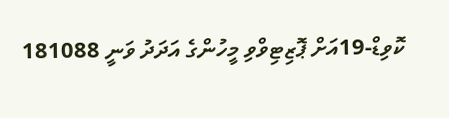ކޮވިޑް-19އަށް ޕޮޒިޓިވްވި މީހުންގެ އަދަދު ވަނީ 181088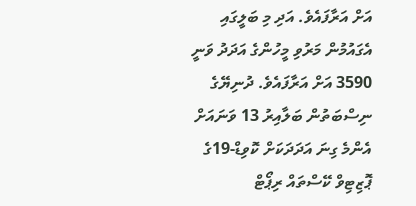އަށް އަރާފައެވެ. އަދި މި ބަލީގައި އެގައުމުން މަރުވި މީހުންގެ އަދަދު ވަނީ 3590 އަށް އަރާފައެވެ. ދުނިޔޭގެ ނިސްބަތުން ބަލާއިރު 13 ވަނައަށް އެންމެ ގިނަ އަދަދަކަށް ކޮވިޑް-19ގެ ޕޮޒިޓިވް ކޭސްތައް ރިޕޯޓް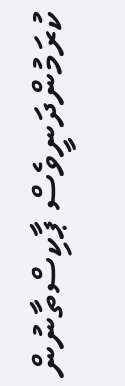ކުރަމުންދަނީވެސް ޕާކިސްތާނުން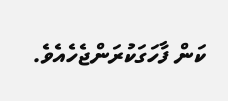ކަން ފާހަގަކުރަންޖެހެއެވެ.